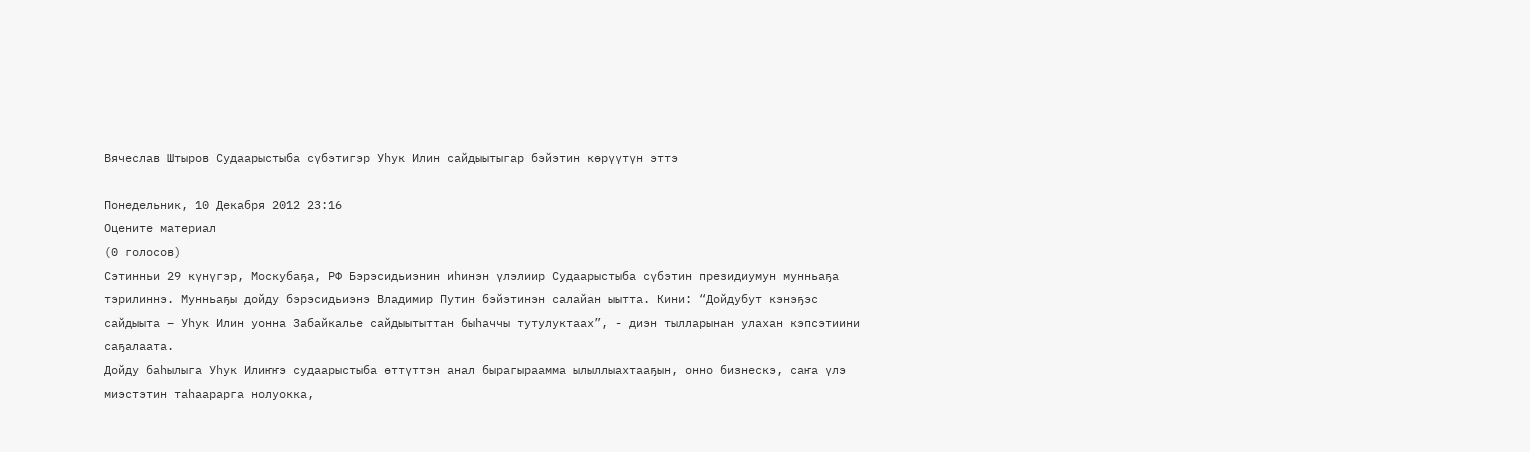Вячеслав Штыров Судаарыстыба сүбэтигэр Уһук Илин сайдыытыгар бэйэтин көрүүтүн эттэ

Понедельник, 10 Декабря 2012 23:16
Оцените материал
(0 голосов)
Сэтинньи 29 күнүгэр, Москубаҕа, РФ Бэрэсидьиэнин иһинэн үлэлиир Судаарыстыба сүбэтин президиумун мунньаҕа тэрилиннэ. Мунньаҕы дойду бэрэсидьиэнэ Владимир Путин бэйэтинэн салайан ыытта. Кини: “Дойдубут кэнэҕэс сайдыыта – Уһук Илин уонна Забайкалье сайдыытыттан быһаччы тутулуктаах”, - диэн тылларынан улахан кэпсэтиини саҕалаата.
Дойду баһылыга Уһук Илиҥҥэ судаарыстыба өттүттэн анал бырагыраамма ылыллыахтааҕын, онно бизнескэ, саҥа үлэ миэстэтин таһаарарга нолуокка,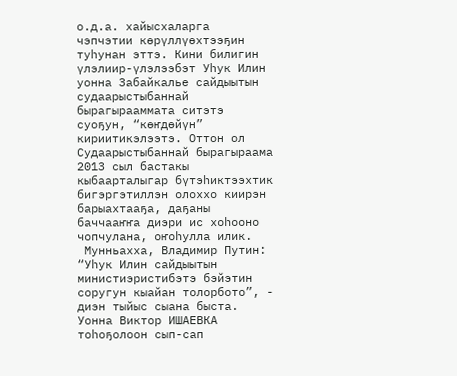о.д.а. хайысхаларга  чэпчэтии көрүллүөхтээҕин туһунан эттэ. Кини билигин үлэлиир-үлэлээбэт Уһук Илин уонна Забайкалье сайдыытын судаарыстыбаннай бырагырааммата ситэтэ суоҕун, “көҥдөйүн” кириитикэлээтэ. Оттон ол Судаарыстыбаннай бырагыраама 2013 сыл бастакы кыбаарталыгар бүтэһиктээхтик бигэргэтиллэн олоххо киирэн барыахтааҕа, даҕаны баччааҥҥа диэри ис хоһооно чопчулана, оҥоһулла илик.
 Мунньахха, Владимир Путин: “Уһук Илин сайдыытын министиэристибэтэ бэйэтин соругун кыайан толорбото”, - диэн тыйыс сыана быста. Уонна Виктор ИШАЕВКА тоһоҕолоон сып-сап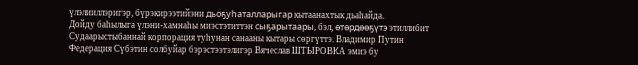үлэлииллэригэр, бүрэкирээтийэни дьоҕуһаталларыгар кытаанахтык дьаһайда.
Дойду баһылыга үлэни-хамнаһы миэстэтиттэн сыҕарытаары, бэл, өтөрдөөҕүтэ этиллибит Судаарыстыбаннай корпорация туһунан санааны кытары сөргүттэ. Владимир Путин Федерация Сүбэтин солбуйар бэрэстээтэлигэр Вячеслав ШТЫРОВКА эмиэ бу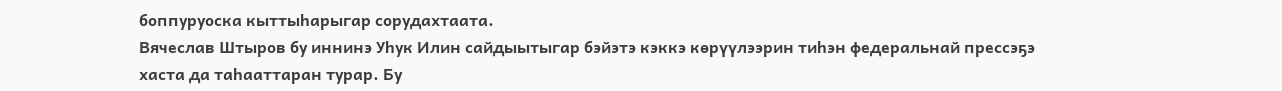боппуруоска кыттыһарыгар сорудахтаата.
Вячеслав Штыров бу иннинэ Уһук Илин сайдыытыгар бэйэтэ кэккэ көрүүлээрин тиһэн федеральнай прессэҕэ хаста да таһааттаран турар. Бу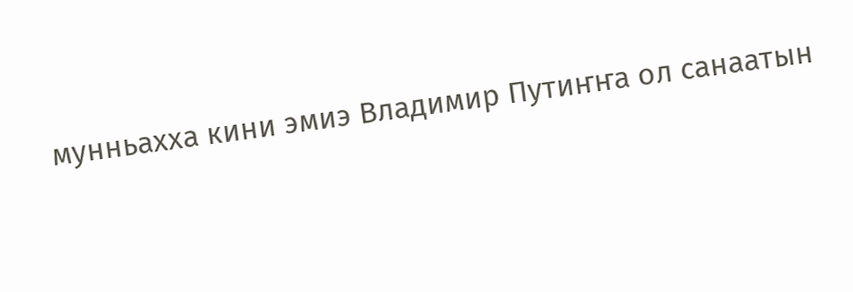мунньахха кини эмиэ Владимир Путиҥҥа ол санаатын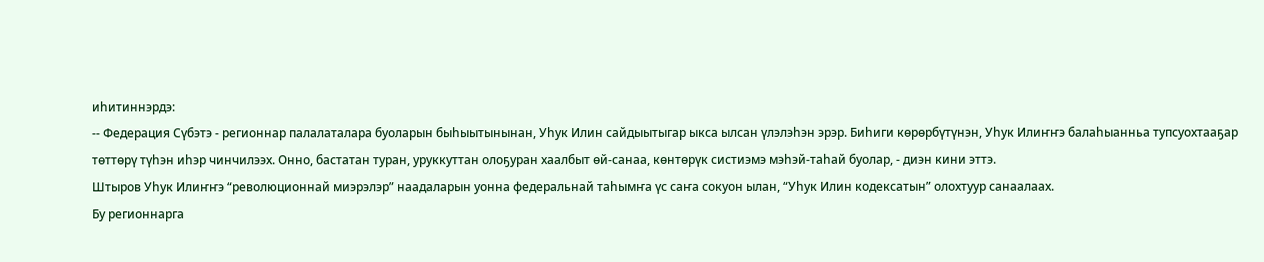иһитиннэрдэ:
-- Федерация Сүбэтэ - регионнар палалаталара буоларын быһыытынынан, Уһук Илин сайдыытыгар ыкса ылсан үлэлэһэн эрэр. Биһиги көрөрбүтүнэн, Уһук Илиҥҥэ балаһыанньа тупсуохтааҕар төттөрү түһэн иһэр чинчилээх. Онно, бастатан туран, уруккуттан олоҕуран хаалбыт өй-санаа, көнтөрүк систиэмэ мэһэй-таһай буолар, - диэн кини эттэ.
Штыров Уһук Илиҥҥэ “революционнай миэрэлэр” наадаларын уонна федеральнай таһымҥа үс саҥа сокуон ылан, “Уһук Илин кодексатын” олохтуур санаалаах.
Бу регионнарга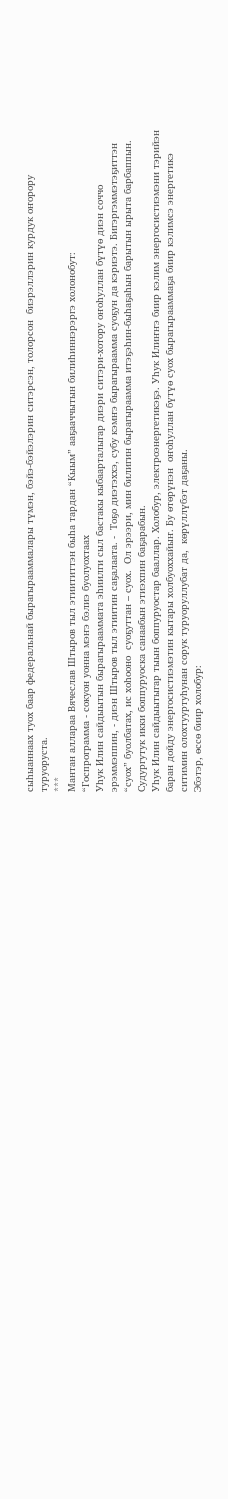сыһыаннаах туох баар федеральнай бырагырааммалары түмэн, бэйэ-бэйэлэрин ситэрсэн, толорсон  биэрэллэрин курдук оҥорору туруоруста.
***
Мантан аллараа Вячеслав Штыров тыл этиититтэн быһа тардан “Кыым” ааҕааччытын билиһиннэрэргэ холонобут:
“Госпрограмма - сокуон уонна мэҥэ бэлиэ буолуохтаах
Уһук Илин сайдыытын бырагырааммата эһиилги сыл бастакы кыбаарталыгар диэри ситэри-хотору оҥоһуллан бүтүө диэн соччо эрэммэппин, - диэн Штыров тыл этиитин саҕалаата. -  Тоҕо диэтэххэ, субу кэмҥэ бырагыраамма суоҕун да кэриэтэ. Бигэргэммэтэҕиттэн “суох” буолбатах, ис хоһооно  суоҕуттан – суох.  Ол эрээри, мин билигин бырагыраамма итэҕэһин-быһаҕаһын барытын ырыта барбаппын. Судургутук икки боппуруоска санаабын этиэхпин баҕарабын.
Уһук Илин сайдыытыгар тыын боппуруостар бааллар. Холобур, электроэнергетикэҕэ. Уһук Илиҥҥэ биир кэлим энергосистиэмэни тэрийэн баран дойду энергосистиэмэтин кытары холбуоххайыҥ. Бу өтөрүнэн  оҥоһуллан бүтүө суох бырагырааммаҕа биир кэлимсэ энергетикэ ситимин олохтууртуһунан сорук туруоруллубат да,  көрүллүбэт даҕаны.
Эбэтэр, өссө биир холобур: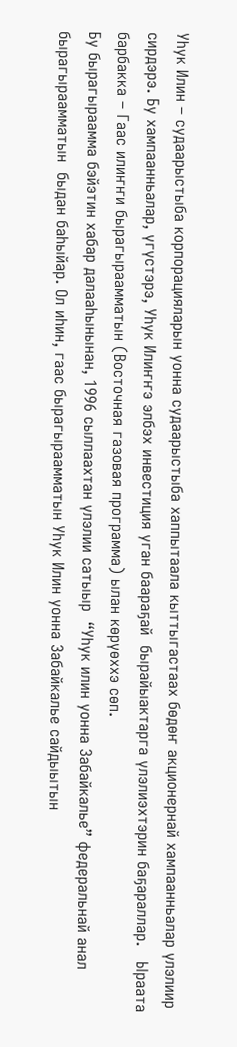Уһук Илин – судаарыстыба корпорацияларын уонна судаарыстыба хаппытаала кыттыгастаах бөдөҥ акционернай хампаанньалар үлэлиир сирдэрэ. Бу хампаанньалар, үгүстэрэ, Уһук Илиҥҥэ элбэх инвестиция уган баараҕай  бырайыактарга үлэлиэхтэрин баҕараллар.   Ыраата барбакка – Гаас илиҥҥи бырагыраамматын (Восточная газовая программа) ылан көрүөххэ сөп.
Бу бырагыраамма бэйэтин хабар далааһынынан, 1996 сыллаахтан үлэлии сатыыр  “Уһук илин уонна Забайкалье” федеральнай анал бырагыраамматын  быдан баһыйар. Ол иһин, гаас бырагыраамматын Уһук Илин уонна Забайкалье сайдыытын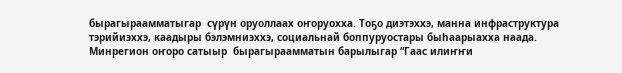бырагыраамматыгар  сүрүн оруоллаах оҥоруохха. Тоҕо диэтэххэ, манна инфраструктура тэрийиэххэ, каадыры бэлэмниэххэ, социальнай боппуруостары быһаарыахха наада.
Минрегион оҥоро сатыыр  бырагыраамматын барылыгар “Гаас илиҥҥи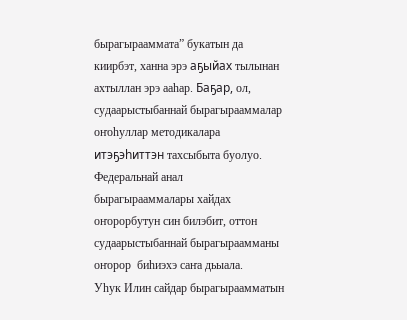бырагырааммата” букатын да киирбэт, ханна эрэ аҕыйах тылынан ахтыллан эрэ ааһар. Баҕар, ол, судаарыстыбаннай бырагырааммалар оҥоһуллар методикалара итэҕэһиттэн тахсыбыта буолуо. Федеральнай анал бырагырааммалары хайдах оҥорорбутун син билэбит, оттон судаарыстыбаннай бырагыраамманы оҥорор  биһиэхэ саҥа дьыала.
Уһук Илин сайдар бырагыраамматын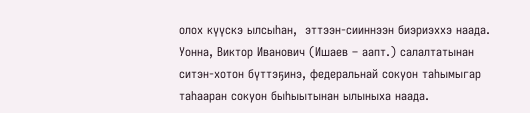олох күүскэ ылсыһан,  эттээн-сииннээн биэриэххэ наада. Уонна, Виктор Иванович (Ишаев – аапт.) салалтатынан ситэн-хотон бүттэҕинэ, федеральнай сокуон таһымыгар таһааран сокуон быһыытынан ылыныха наада.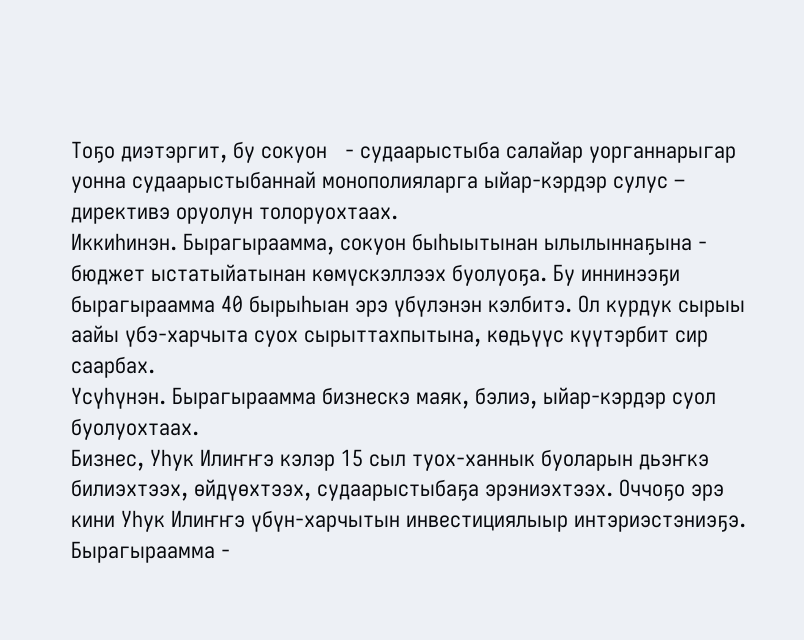Тоҕо диэтэргит, бу сокуон   - судаарыстыба салайар уорганнарыгар уонна судаарыстыбаннай монополияларга ыйар-кэрдэр сулус – директивэ оруолун толоруохтаах.
Иккиһинэн. Бырагыраамма, сокуон быһыытынан ылылыннаҕына - бюджет ыстатыйатынан көмүскэллээх буолуоҕа. Бу иннинээҕи бырагыраамма 40 бырыһыан эрэ үбүлэнэн кэлбитэ. Ол курдук сырыы аайы үбэ-харчыта суох сырыттахпытына, көдьүүс күүтэрбит сир саарбах.
Үсүһүнэн. Бырагыраамма бизнескэ маяк, бэлиэ, ыйар-кэрдэр суол буолуохтаах.
Бизнес, Уһук Илиҥҥэ кэлэр 15 сыл туох-ханнык буоларын дьэҥкэ билиэхтээх, өйдүөхтээх, судаарыстыбаҕа эрэниэхтээх. Оччоҕо эрэ кини Уһук Илиҥҥэ үбүн-харчытын инвестициялыыр интэриэстэниэҕэ.
Бырагыраамма -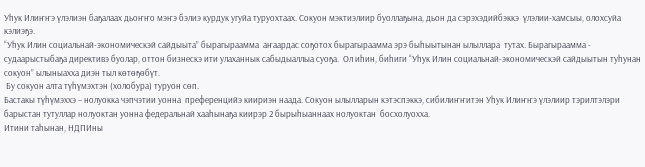Уһук Илиҥҥэ үлэлиэн баҕалаах дьоҥҥо мэҥэ бэлиэ курдук угуйа туруохтаах. Сокуон мэктиэлиир буоллаҕына, дьон да сэрэхэдийбэккэ  үлэлии-хамсыы, олохсуйа кэлиэҕэ.
“Уһук Илин социальнай-экономическэй сайдыыта” бырагыраамма  аҥаардас соҕотох бырагыраамма эрэ быһыытынан ылыллара  тутах. Бырагыраамма - судаарыстыбаҕа директивэ буолар, оттон бизнескэ ити улаханнык сабыдыаллыа суоҕа.  Ол иһин, биһиги “Уһук Илин социальнай-экономическэй сайдыытын туһунан сокуон” ылыныахха диэн тыл көтөҕөбүт.
 Бу сокуон алта түһүмэхтэн (холобура) туруон сөп.
Бастакы түһүмэххэ – нолуокка чэпчэтии уонна  преференцийэ киириэн наада. Сокуон ылылларын кэтэспэккэ, сибилиҥҥитэн Уһук Илиҥҥэ үлэлиир тэрилтэлэри барыстан тутуллар нолуоктан уонна федеральнай хааһынаҕа киирэр 2 бырыһыаннаах нолуоктан  босхолуохха.
Итини таһынан, НДПИны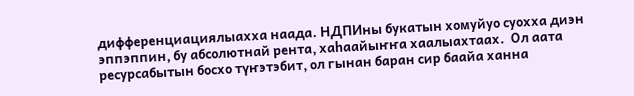дифференциациялыахха наада. НДПИны букатын хомуйуо суохха диэн эппэппин, бу абсолютнай рента, хаһаайыҥҥа хаалыахтаах.  Ол аата ресурсабытын босхо түҥэтэбит, ол гынан баран сир баайа ханна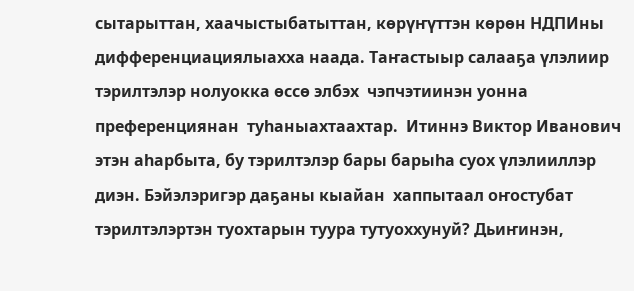сытарыттан, хаачыстыбатыттан, көрүҥүттэн көрөн НДПИны дифференциациялыахха наада. Таҥастыыр салааҕа үлэлиир  тэрилтэлэр нолуокка өссө элбэх  чэпчэтиинэн уонна преференциянан  туһаныахтаахтар.  Итиннэ Виктор Иванович этэн аһарбыта, бу тэрилтэлэр бары барыһа суох үлэлииллэр диэн. Бэйэлэригэр даҕаны кыайан  хаппытаал оҥостубат тэрилтэлэртэн туохтарын туура тутуоххунуй? Дьиҥинэн,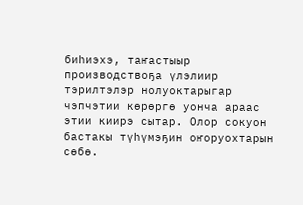биһиэхэ, таҥастыыр производствоҕа үлэлиир тэрилтэлэр нолуоктарыгар чэпчэтии көрөргө уонча араас этии киирэ сытар. Олор сокуон бастакы түһүмэҕин оҥоруохтарын сөбө.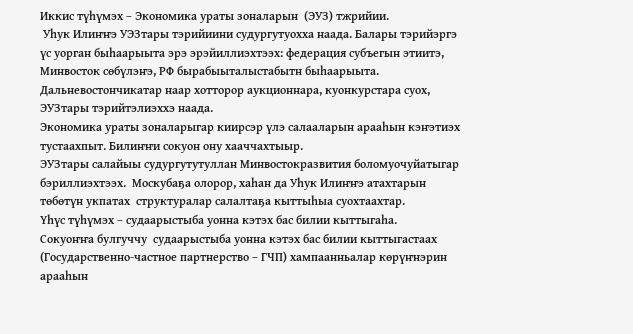Иккис түһүмэх – Экономика ураты зоналарын  (ЭУЗ) тжрийии.
 Уһук Илиҥҥэ УЭЗтары тэрийиини судургутуохха наада. Балары тэрийэргэ үс уорган быһаарыыта эрэ эрэйиллиэхтээх: федерация субъегын этиитэ, Минвосток сөбүлэҥэ, РФ бырабыыталыстабытн быһаарыыта. Дальневостончикатар наар хотторор аукционнара, куонкурстара суох, ЭУЗтары тэрийтэлиэххэ наада.
Экономика ураты зоналарыгар киирсэр үлэ салааларын арааһын кэҥэтиэх тустаахпыт. Билиҥҥи сокуон ону хааччахтыыр.
ЭУЗтары салайыы судургутутуллан Минвостокразвития боломуочуйатыгар бэриллиэхтээх.  Москубаҕа олорор, хаһан да Уһук Илиҥҥэ атахтарын төбөтүн укпатах  структуралар салалтаҕа кыттыһыа суохтаахтар.
Үһүс түһүмэх – судаарыстыба уонна кэтэх бас билии кыттыгаһа.
Сокуоҥҥа булгуччу  судаарыстыба уонна кэтэх бас билии кыттыгастаах (Государственно-частное партнерство – ГЧП) хампаанньалар көрүҥнэрин арааһын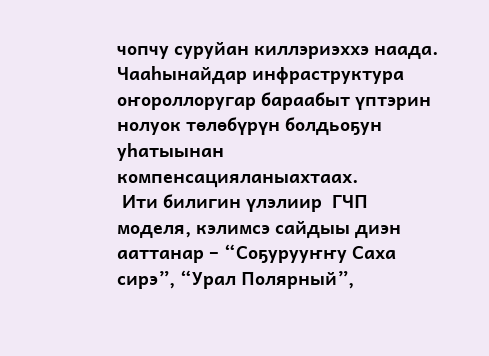чопчу суруйан киллэриэххэ наада. Чааһынайдар инфраструктура оҥороллоругар бараабыт үптэрин нолуок төлөбүрүн болдьоҕун уһатыынан  компенсацияланыахтаах.
 Ити билигин үлэлиир  ГЧП моделя, кэлимсэ сайдыы диэн ааттанар – “Соҕурууҥҥу Саха сирэ”, “Урал Полярный”,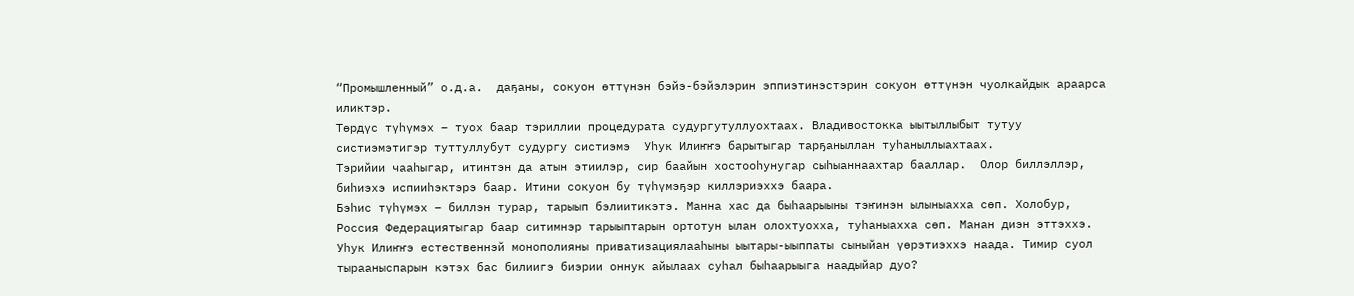“Промышленный” о.д.а.  даҕаны, сокуон өттүнэн бэйэ-бэйэлэрин эппиэтинэстэрин сокуон өттүнэн чуолкайдык араарса иликтэр.
Төрдүс түһүмэх – туох баар тэриллии процедурата судургутуллуохтаах. Владивостокка ыытыллыбыт тутуу систиэмэтигэр туттуллубут судургу систиэмэ  Уһук Илиҥҥэ барытыгар тарҕаныллан туһаныллыахтаах.
Тэрийии чааһыгар, итинтэн да атын этиилэр, сир баайын хостооһунугар сыһыаннаахтар бааллар.  Олор биллэллэр, биһиэхэ испииһэктэрэ баар. Итини сокуон бу түһүмэҕэр киллэриэххэ баара.
Бэһис түһүмэх – биллэн турар, тарыып бэлиитикэтэ. Манна хас да быһаарыыны тэҥинэн ылыныахха сөп. Холобур, Россия Федерациятыгар баар ситимнэр тарыыптарын ортотун ылан олохтуохха, туһаныахха сөп. Манан диэн эттэххэ. Уһук Илиҥҥэ естественнэй монополияны приватизациялааһыны ыытары-ыыппаты сыныйан үөрэтиэххэ наада. Тимир суол тырааныспарын кэтэх бас билиигэ биэрии оннук айылаах суһал быһаарыыга наадыйар дуо?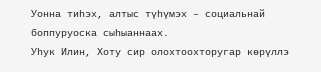Уонна тиһэх, алтыс түһүмэх – социальнай боппуруоска сыһыаннаах.
Уһук Илин, Хоту сир олохтоохторугар көрүллэ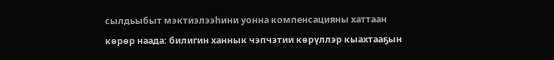сылдьыбыт мэктиэлээһини уонна компенсацияны хаттаан көрөр наада: билигин ханнык чэпчэтии көрүллэр кыахтааҕын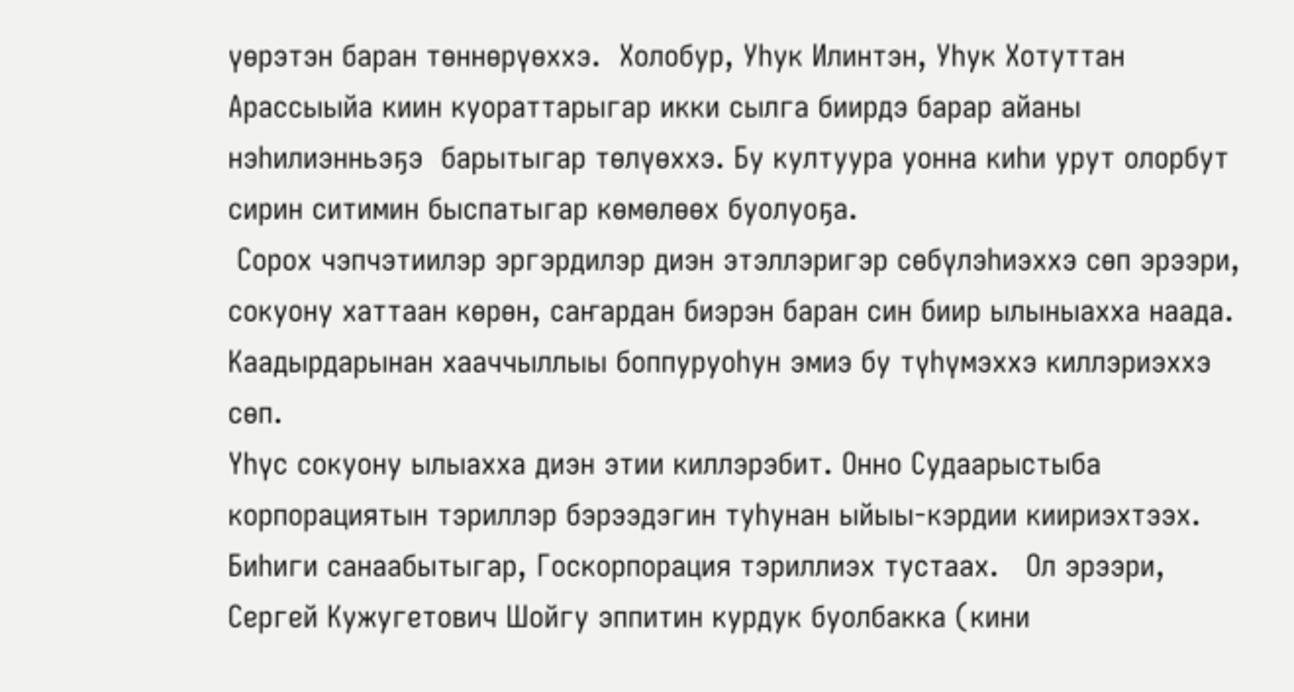үөрэтэн баран төннөрүөххэ.  Холобур, Уһук Илинтэн, Уһук Хотуттан Арассыыйа киин куораттарыгар икки сылга биирдэ барар айаны нэһилиэнньэҕэ  барытыгар төлүөххэ. Бу култуура уонна киһи урут олорбут сирин ситимин быспатыгар көмөлөөх буолуоҕа.
 Сорох чэпчэтиилэр эргэрдилэр диэн этэллэригэр сөбүлэһиэххэ сөп эрээри, сокуону хаттаан көрөн, саҥардан биэрэн баран син биир ылыныахха наада.
Каадырдарынан хааччыллыы боппуруоһун эмиэ бу түһүмэххэ киллэриэххэ сөп.
Үһүс сокуону ылыахха диэн этии киллэрэбит. Онно Судаарыстыба корпорациятын тэриллэр бэрээдэгин туһунан ыйыы-кэрдии киириэхтээх.
Биһиги санаабытыгар, Госкорпорация тэриллиэх тустаах.   Ол эрээри,  Сергей Кужугетович Шойгу эппитин курдук буолбакка (кини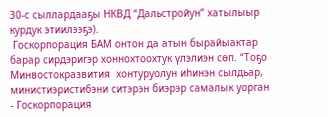30-с сыллардааҕы НКВД “Дальстройун” хатылыыр курдук этиилээҕэ).
 Госкорпорация БАМ онтон да атын бырайыактар барар сирдэригэр хоннохтоохтук үлэлиэн сөп. “Тоҕо Минвостокразвития  хонтуруолун иһинэн сылдьар, министиэристибэни ситэрэн биэрэр самалык уорган - Госкорпорация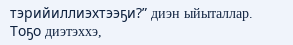тэрийиллиэхтээҕи?” диэн ыйыталлар. Тоҕо диэтэххэ,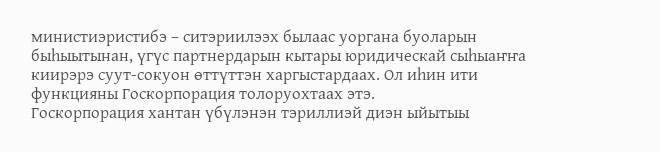министиэристибэ – ситэриилээх былаас уоргана буоларын быһыытынан, үгүс партнердарын кытары юридическай сыһыаҥҥа киирэрэ суут-сокуон өттүттэн харгыстардаах. Ол иһин ити функцияны Госкорпорация толоруохтаах этэ.
Госкорпорация хантан үбүлэнэн тэриллиэй диэн ыйытыы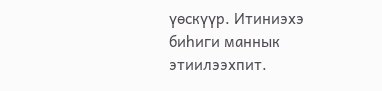үөскүүр. Итиниэхэ биһиги маннык этиилээхпит.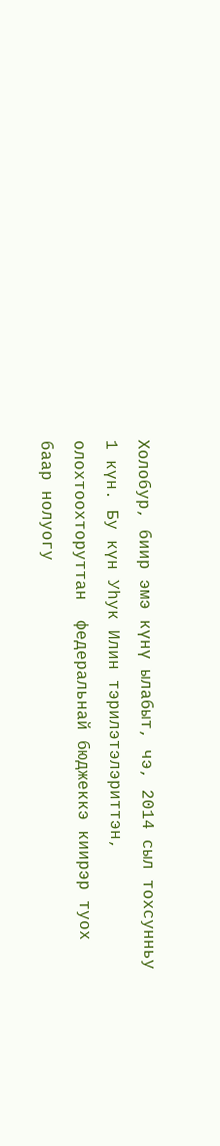Холобур, биир эмэ күнү ылабыт, чэ, 2014 сыл тохсунньу 1 күн. Бу күн Уһук Илин тэрилэтэлэриттэн, олохтоохторуттан  федеральнай бюджеккэ киирэр туох баар нолуогу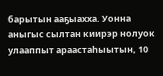барытын ааҕыахха. Уонна аныгыс сылтан киирэр нолуок улааппыт араастаһыытын, 10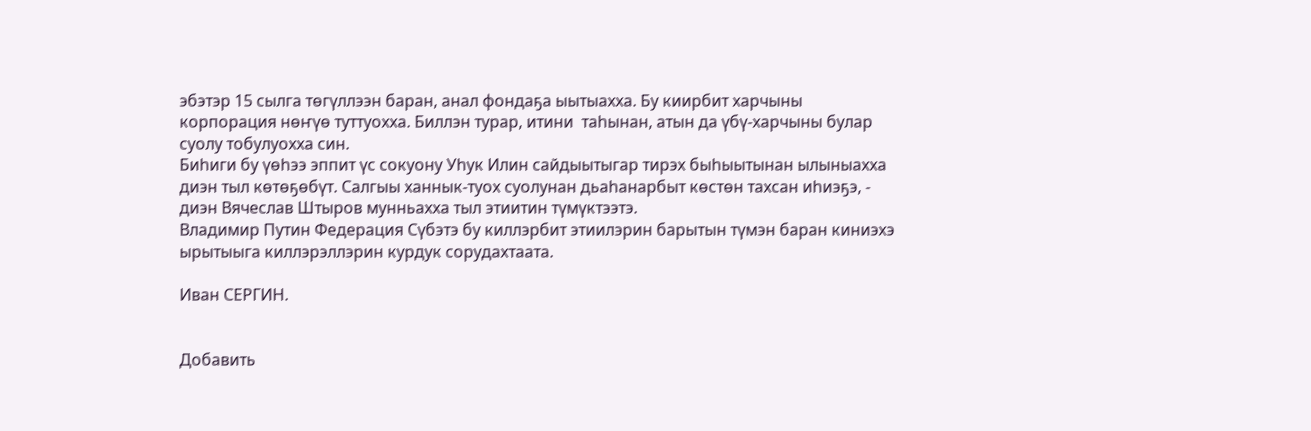эбэтэр 15 сылга төгүллээн баран, анал фондаҕа ыытыахха. Бу киирбит харчыны корпорация нөҥүө туттуохха. Биллэн турар, итини  таһынан, атын да үбү-харчыны булар суолу тобулуохха син.
Биһиги бу үөһээ эппит үс сокуону Уһук Илин сайдыытыгар тирэх быһыытынан ылыныахха диэн тыл көтөҕөбүт. Салгыы ханнык-туох суолунан дьаһанарбыт көстөн тахсан иһиэҕэ, - диэн Вячеслав Штыров мунньахха тыл этиитин түмүктээтэ.
Владимир Путин Федерация Сүбэтэ бу киллэрбит этиилэрин барытын түмэн баран киниэхэ ырытыыга киллэрэллэрин курдук сорудахтаата.

Иван СЕРГИН.


Добавить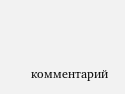комментарий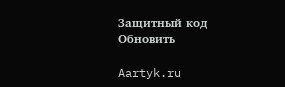Защитный код
Обновить

Aartyk.ru